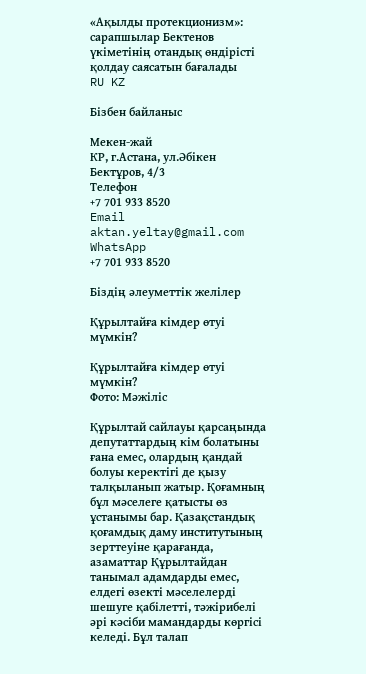«Ақылды протекционизм»: сарапшылар Бектенов үкіметінің отандық өндірісті қолдау саясатын бағалады
RU KZ

Бізбен байланыс

Мекен-жай
КР, г.Астана, ул.Әбікен Бектұров, 4/3
Телефон
+7 701 933 8520
Email
aktan.yeltay@gmail.com
WhatsApp
+7 701 933 8520

Біздің әлеуметтік желілер

Құрылтайға кімдер өтуі мүмкін?

Құрылтайға кімдер өтуі мүмкін?
Фото: Мәжіліс

Құрылтай сайлауы қарсаңында депутаттардың кім болатыны ғана емес, олардың қандай болуы керектігі де қызу талқыланып жатыр. Қоғамның бұл мәселеге қатысты өз ұстанымы бар. Қазақстандық қоғамдық даму институтының зерттеуіне қарағанда, азаматтар Құрылтайдан танымал адамдарды емес, елдегі өзекті мәселелерді шешуге қабілетті, тәжірибелі әрі кәсіби мамандарды көргісі келеді. Бұл талап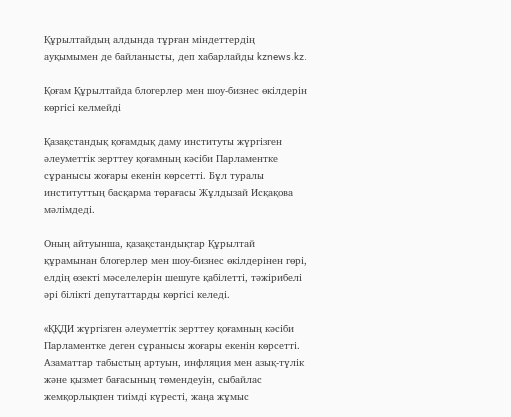Құрылтайдың алдында тұрған міндеттердің ауқымымен де байланысты, деп хабарлайды kznews.kz.

Қоғам Құрылтайда блогерлер мен шоу-бизнес өкілдерін көргісі келмейді

Қазақстандық қоғамдық даму институты жүргізген әлеуметтік зерттеу қоғамның кәсіби Парламентке сұранысы жоғары екенін көрсетті. Бұл туралы институттың басқарма төрағасы Жұлдызай Исқақова мәлімдеді.

Оның айтуынша, қазақстандықтар Құрылтай құрамынан блогерлер мен шоу-бизнес өкілдерінен гөрі, елдің өзекті мәселелерін шешуге қабілетті, тәжірибелі әрі білікті депутаттарды көргісі келеді.

«ҚҚДИ жүргізген әлеуметтік зерттеу қоғамның кәсіби Парламентке деген сұранысы жоғары екенін көрсетті. Азаматтар табыстың артуын, инфляция мен азық-түлік және қызмет бағасының төмендеуін, сыбайлас жемқорлықпен тиімді күресті, жаңа жұмыс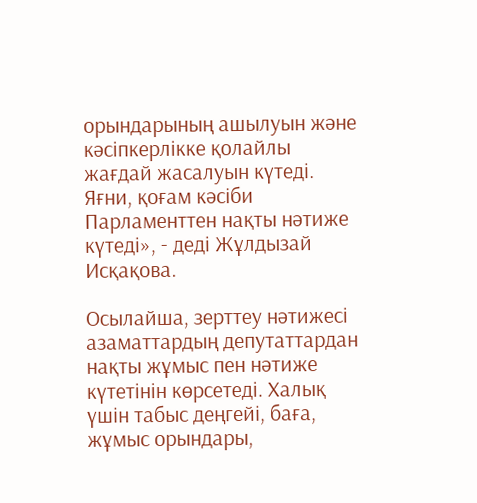орындарының ашылуын және кәсіпкерлікке қолайлы жағдай жасалуын күтеді. Яғни, қоғам кәсіби Парламенттен нақты нәтиже күтеді», - деді Жұлдызай Исқақова.

Осылайша, зерттеу нәтижесі азаматтардың депутаттардан нақты жұмыс пен нәтиже күтетінін көрсетеді. Халық үшін табыс деңгейі, баға, жұмыс орындары,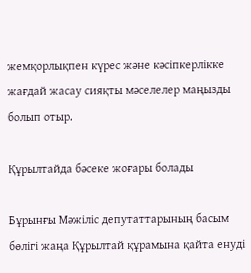жемқорлықпен күрес және кәсіпкерлікке жағдай жасау сияқты мәселелер маңызды болып отыр.

Құрылтайда бәсеке жоғары болады

Бұрынғы Мәжіліс депутаттарының басым бөлігі жаңа Құрылтай құрамына қайта енуді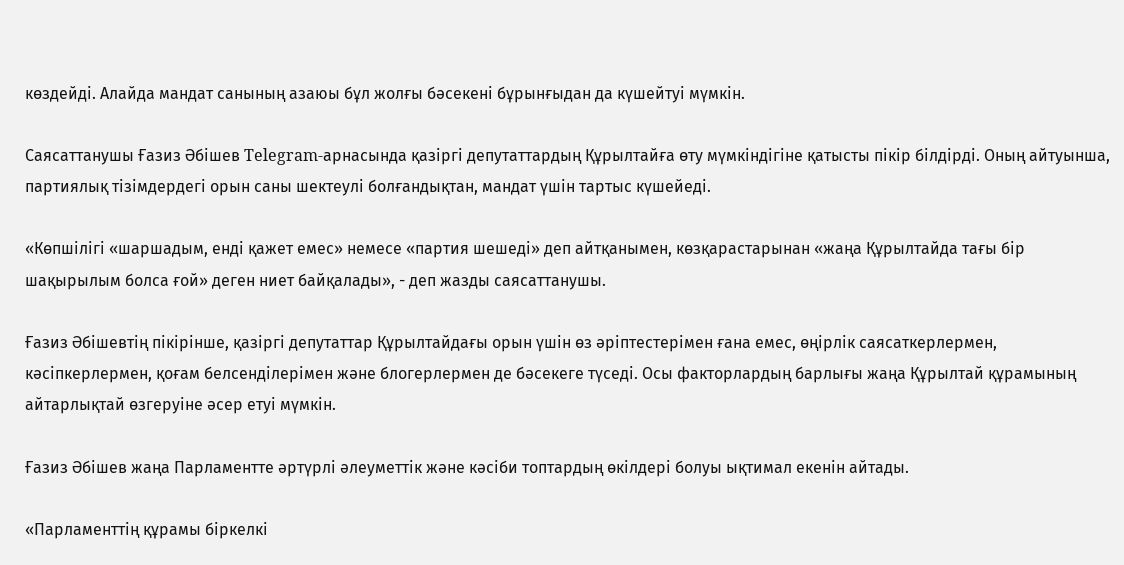көздейді. Алайда мандат санының азаюы бұл жолғы бәсекені бұрынғыдан да күшейтуі мүмкін.

Саясаттанушы Ғазиз Әбішев Telegram-арнасында қазіргі депутаттардың Құрылтайға өту мүмкіндігіне қатысты пікір білдірді. Оның айтуынша, партиялық тізімдердегі орын саны шектеулі болғандықтан, мандат үшін тартыс күшейеді.

«Көпшілігі «шаршадым, енді қажет емес» немесе «партия шешеді» деп айтқанымен, көзқарастарынан «жаңа Құрылтайда тағы бір шақырылым болса ғой» деген ниет байқалады», - деп жазды саясаттанушы.

Ғазиз Әбішевтің пікірінше, қазіргі депутаттар Құрылтайдағы орын үшін өз әріптестерімен ғана емес, өңірлік саясаткерлермен, кәсіпкерлермен, қоғам белсенділерімен және блогерлермен де бәсекеге түседі. Осы факторлардың барлығы жаңа Құрылтай құрамының айтарлықтай өзгеруіне әсер етуі мүмкін.

Ғазиз Әбішев жаңа Парламентте әртүрлі әлеуметтік және кәсіби топтардың өкілдері болуы ықтимал екенін айтады.

«Парламенттің құрамы біркелкі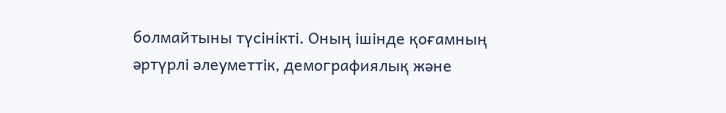болмайтыны түсінікті. Оның ішінде қоғамның әртүрлі әлеуметтік, демографиялық және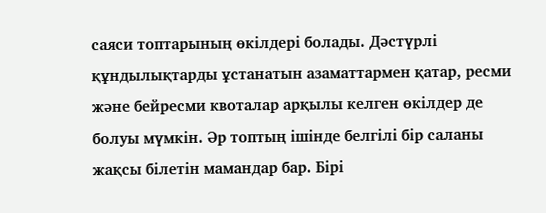саяси топтарының өкілдері болады. Дәстүрлі құндылықтарды ұстанатын азаматтармен қатар, ресми және бейресми квоталар арқылы келген өкілдер де болуы мүмкін. Әр топтың ішінде белгілі бір саланы жақсы білетін мамандар бар. Бірі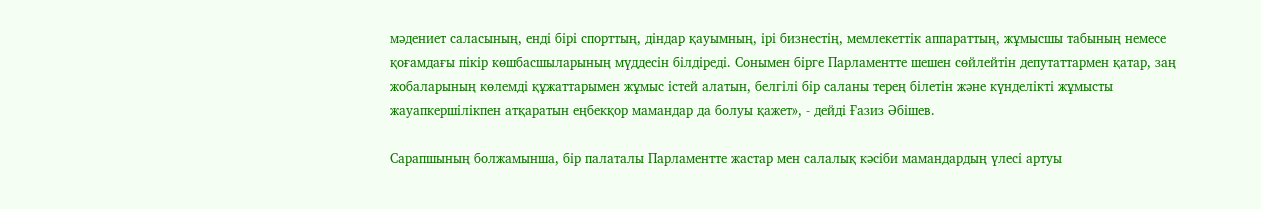мәдениет саласының, енді бірі спорттың, діндар қауымның, ірі бизнестің, мемлекеттік аппараттың, жұмысшы табының немесе қоғамдағы пікір көшбасшыларының мүддесін білдіреді. Сонымен бірге Парламентте шешен сөйлейтін депутаттармен қатар, заң жобаларының көлемді құжаттарымен жұмыс істей алатын, белгілі бір саланы терең білетін және күнделікті жұмысты жауапкершілікпен атқаратын еңбекқор мамандар да болуы қажет», - дейді Ғазиз Әбішев.

Сарапшының болжамынша, бір палаталы Парламентте жастар мен салалық кәсіби мамандардың үлесі артуы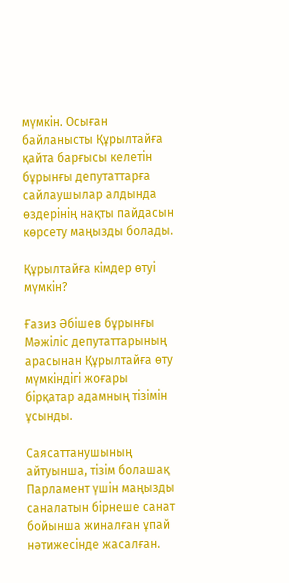мүмкін. Осыған байланысты Құрылтайға қайта барғысы келетін бұрынғы депутаттарға сайлаушылар алдында өздерінің нақты пайдасын көрсету маңызды болады.

Құрылтайға кімдер өтуі мүмкін?

Ғазиз Әбішев бұрынғы Мәжіліс депутаттарының арасынан Құрылтайға өту мүмкіндігі жоғары бірқатар адамның тізімін ұсынды.

Саясаттанушының айтуынша, тізім болашақ Парламент үшін маңызды саналатын бірнеше санат бойынша жиналған ұпай нәтижесінде жасалған.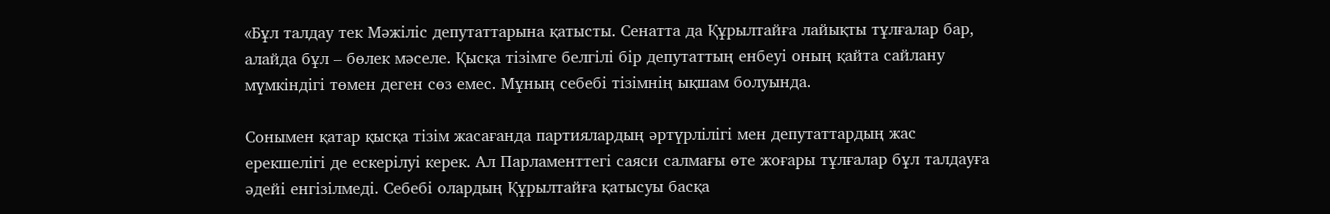«Бұл талдау тек Мәжіліс депутаттарына қатысты. Сенатта да Құрылтайға лайықты тұлғалар бар, алайда бұл – бөлек мәселе. Қысқа тізімге белгілі бір депутаттың енбеуі оның қайта сайлану мүмкіндігі төмен деген сөз емес. Мұның себебі тізімнің ықшам болуында.

Сонымен қатар қысқа тізім жасағанда партиялардың әртүрлілігі мен депутаттардың жас ерекшелігі де ескерілуі керек. Ал Парламенттегі саяси салмағы өте жоғары тұлғалар бұл талдауға әдейі енгізілмеді. Себебі олардың Құрылтайға қатысуы басқа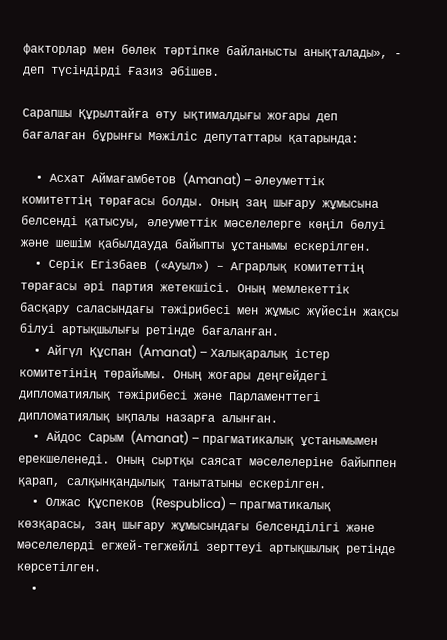факторлар мен бөлек тәртіпке байланысты анықталады», - деп түсіндірді Ғазиз Әбішев.

Сарапшы Құрылтайға өту ықтималдығы жоғары деп бағалаған бұрынғы Мәжіліс депутаттары қатарында:

  • Асхат Аймағамбетов (Amanat) – Әлеуметтік комитеттің төрағасы болды. Оның заң шығару жұмысына белсенді қатысуы, әлеуметтік мәселелерге көңіл бөлуі және шешім қабылдауда байыпты ұстанымы ескерілген.
  • Серік Егізбаев («Ауыл») – Аграрлық комитеттің төрағасы әрі партия жетекшісі. Оның мемлекеттік басқару саласындағы тәжірибесі мен жұмыс жүйесін жақсы білуі артықшылығы ретінде бағаланған.
  • Айгүл Құспан (Amanat) – Халықаралық істер комитетінің төрайымы. Оның жоғары деңгейдегі дипломатиялық тәжірибесі және Парламенттегі дипломатиялық ықпалы назарға алынған.
  • Айдос Сарым (Amanat) – прагматикалық ұстанымымен ерекшеленеді. Оның сыртқы саясат мәселелеріне байыппен қарап, салқынқандылық танытатыны ескерілген.
  • Олжас Құспеков (Respublica) – прагматикалық көзқарасы, заң шығару жұмысындағы белсенділігі және мәселелерді егжей-тегжейлі зерттеуі артықшылық ретінде көрсетілген.
  •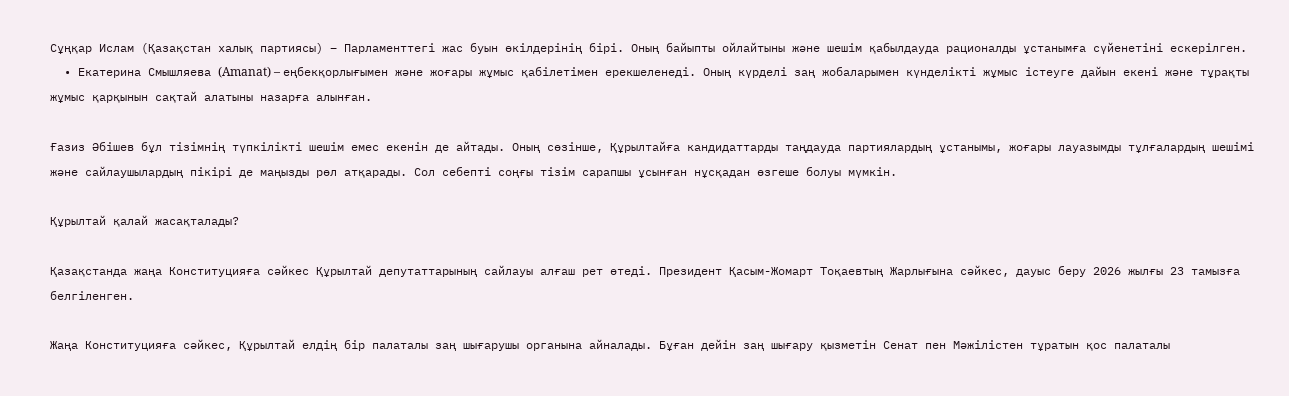Сұңқар Ислам (Қазақстан халық партиясы) – Парламенттегі жас буын өкілдерінің бірі. Оның байыпты ойлайтыны және шешім қабылдауда рационалды ұстанымға сүйенетіні ескерілген.
  • Екатерина Смышляева (Amanat) – еңбекқорлығымен және жоғары жұмыс қабілетімен ерекшеленеді. Оның күрделі заң жобаларымен күнделікті жұмыс істеуге дайын екені және тұрақты жұмыс қарқынын сақтай алатыны назарға алынған.

Ғазиз Әбішев бұл тізімнің түпкілікті шешім емес екенін де айтады. Оның сөзінше, Құрылтайға кандидаттарды таңдауда партиялардың ұстанымы, жоғары лауазымды тұлғалардың шешімі және сайлаушылардың пікірі де маңызды рөл атқарады. Сол себепті соңғы тізім сарапшы ұсынған нұсқадан өзгеше болуы мүмкін.

Құрылтай қалай жасақталады?

Қазақстанда жаңа Конституцияға сәйкес Құрылтай депутаттарының сайлауы алғаш рет өтеді. Президент Қасым-Жомарт Тоқаевтың Жарлығына сәйкес, дауыс беру 2026 жылғы 23 тамызға белгіленген.

Жаңа Конституцияға сәйкес, Құрылтай елдің бір палаталы заң шығарушы органына айналады. Бұған дейін заң шығару қызметін Сенат пен Мәжілістен тұратын қос палаталы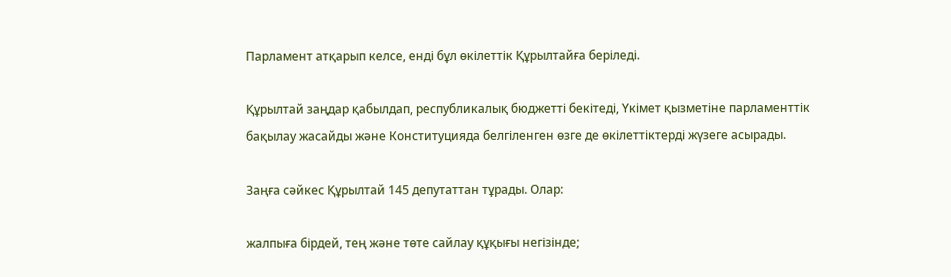Парламент атқарып келсе, енді бұл өкілеттік Құрылтайға беріледі.

Құрылтай заңдар қабылдап, республикалық бюджетті бекітеді, Үкімет қызметіне парламенттік бақылау жасайды және Конституцияда белгіленген өзге де өкілеттіктерді жүзеге асырады.

Заңға сәйкес Құрылтай 145 депутаттан тұрады. Олар:

жалпыға бірдей, тең және төте сайлау құқығы негізінде;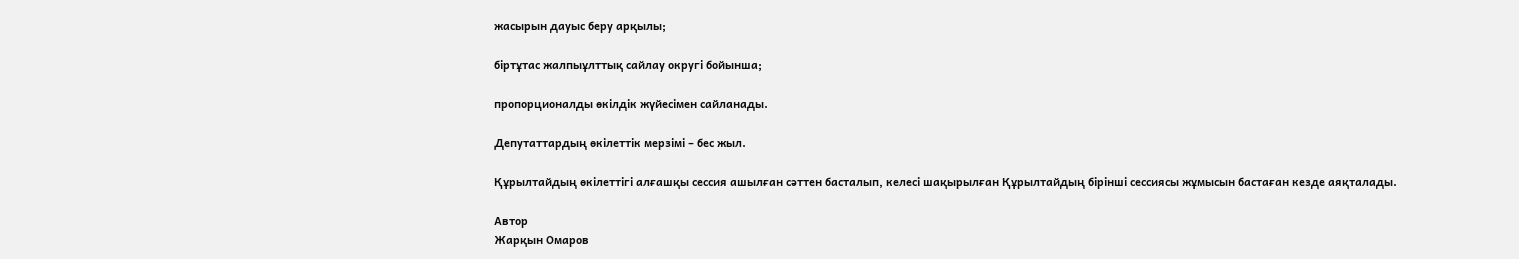жасырын дауыс беру арқылы;

біртұтас жалпыұлттық сайлау округі бойынша;

пропорционалды өкілдік жүйесімен сайланады.

Депутаттардың өкілеттік мерзімі – бес жыл.

Құрылтайдың өкілеттігі алғашқы сессия ашылған сәттен басталып, келесі шақырылған Құрылтайдың бірінші сессиясы жұмысын бастаған кезде аяқталады.

Автор
Жарқын Омаров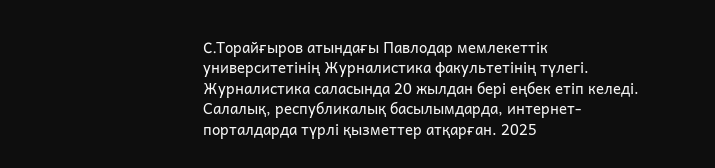C.Торайғыров атындағы Павлодар мемлекеттік университетінің Журналистика факультетінің түлегі. Журналистика саласында 20 жылдан бері еңбек етіп келеді. Салалық, республикалық басылымдарда, интернет-порталдарда түрлі қызметтер атқарған. 2025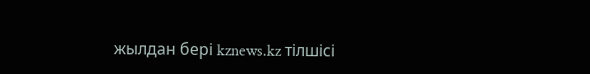жылдан бері kznews.kz тілшісі